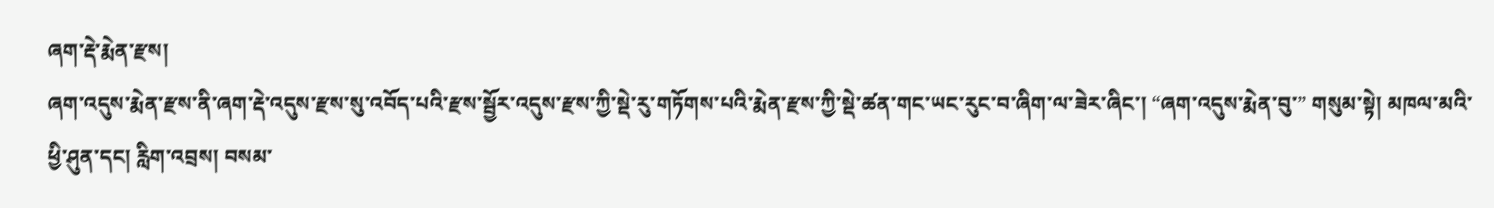ཞག་རྡེ་རྨེན་རྫས།
ཞག་འདུས་རྨེན་རྫས་ནི་ཞག་རྡེ་འདུས་རྫས་སུ་འབོད་པའི་རྫས་སྦྱོར་འདུས་རྫས་ཀྱི་སྡེ་རུ་གཏོགས་པའི་རྨེན་རྫས་ཀྱི་སྡེ་ཚན་གང་ཡང་རུང་བ་ཞིག་ལ་ཟེར་ཞིང་། “ཞག་འདུས་རྨེན་བུ་” གསུམ་སྟེ། མཁལ་མའི་ཕྱི་ཤུན་དང། རླིག་འབྲས། བསམ་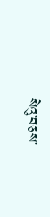སེའུ་བཅས་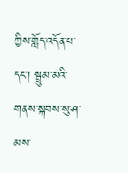ཀྱིས་གློད་འདོན་པ་དང་། སྦྲུམ་མའི་གནས་སྐབས་སུ་ཤ་མས་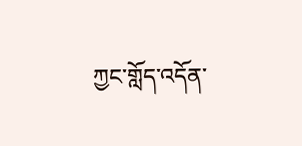ཀྱང་གློད་འདོན་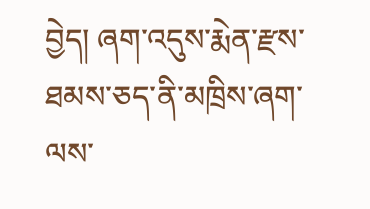བྱེད། ཞག་འདུས་རྨེན་རྫས་ཐམས་ཅད་ནི་མཁྲིས་ཞག་ལས་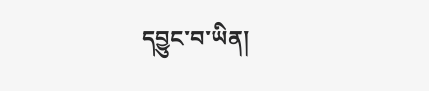དབྱུང་བ་ཡིན།